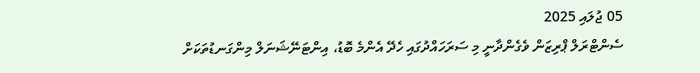05 ޖުލައި 2025
ސެންޓްރަލް ޕްރިޒަން ވެގެންދާނީ މި ސަރަހައްދުގައި ހެދޭ އެންމެ ބޮޑު، އިންޓަނޭޝަނަލް މިންގަނޑުތަކަށް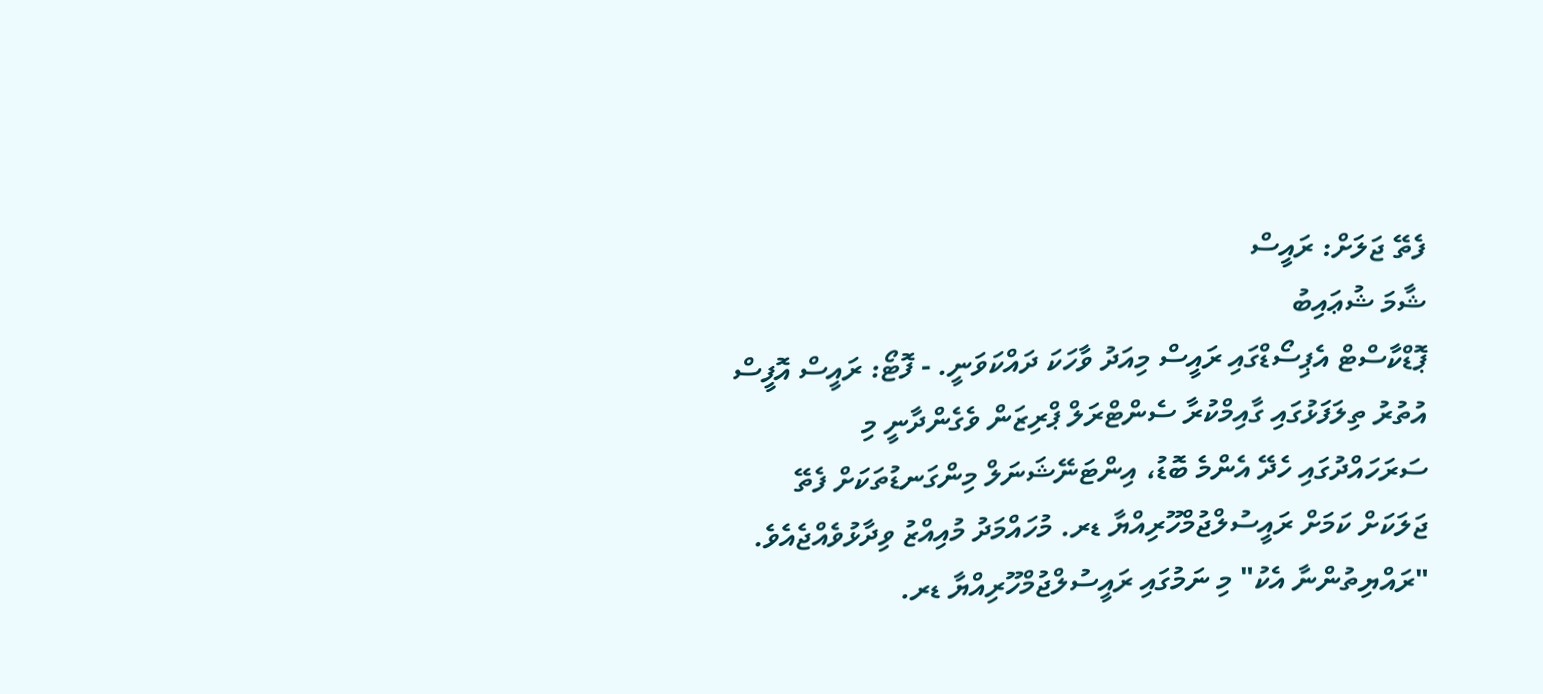ފެތޭ ޖަލަށް: ރައީސް
ޝާމަ ޝުޢައިބު
ޕޮޑްކާސްޓް އެޕިސޯޑްގައި ރައީސް މިއަދު ވާހަކަ ދައްކަވަނީ. - ފޮޓޯ: ރައީސް އޮފީސް
އުތުރު ތިލަފަޅުގައި ގާއިމްކުރާ ސެންޓްރަލް ޕްރިޒަން ވެގެންދާނީ މި ސަރަހައްދުގައި ހެދޭ އެންމެ ބޮޑު، އިންޓަނޭޝަނަލް މިންގަނޑުތަކަށް ފެތޭ ޖަލަކަށް ކަމަށް ރައީސުލްޖުމްހޫރިއްޔާ ޑރ. މުހައްމަދު މުއިއްޒު ވިދާޅުވެއްޖެއެވެ.
"ރައްޔިތުންނާ އެކު" މި ނަމުގައި ރައީސުލްޖުމްހޫރިއްޔާ ޑރ.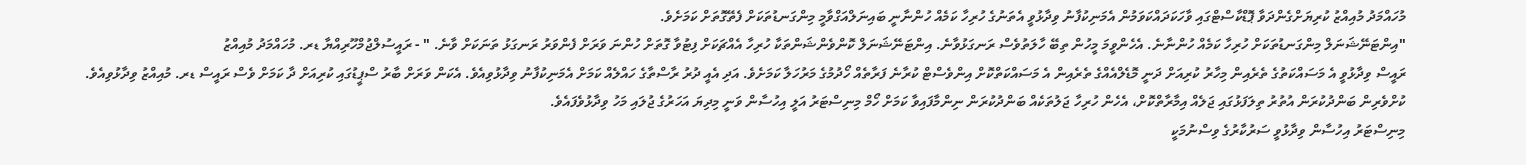މުހައްމަދު މުއިއްޒު ކުރިޔަށްގެންދަވާ ޕޮޑްކާސްޓްގައި ވާހަކަދައްކަވަމުން އެމަނިކުފާނު ވިދާޅުވީ އެތަނުގެ ހުރިހާ ކަމެއް ހުންނާނީ ބައިނަލްއަގްވާމީ މިންގަނޑުތަކަށް ފެތޭގޮތަށް ކަމަށެވެ.
"އިންޓަނޭޝަނަލް މިންގަނޑުތަކަށް ހުރިހާ ކަމެއް ހުންނާނެ. އެހެންވީމަ މީހުން ތިބޭ ހާލަތުވެސް ރަނގަޅުވާނެ. އިންޓަނޭޝަނަލް ކޮންވެންޝަންތަކާ ހުރިހާ އެއްޗަކަށް ފިޓުވާ ގޮތަށް ހުންނަ ވަރަށް ފެންވަރު ރަނގަޅު ތަނަކަށް ވާނެ. " - ރައީސުލްޖުމްހޫރިއްޔާ ޑރ. މުހައްމަދު މުއިއްޒު
ރައީސް ވިދާޅުވީ އެ މަސައްކަތުގެ ތެރެއިން މިހާރު ކުރިއަށް ދަނީ މޮޑެލްއެއްގެ ތެރެއިން އެ މަސައްކަތްކޮށް އިންވެސްޓް ކުރާނެ ފަރާތެއް ހޯދުމުގެ މަރުހަލާ ކަމަށެވެ. އަދި އެއީ ދުރު ރާސްތާގެ ހައްލެއް ކަމަށް އެމަނިކުފާނު ވިދާޅުވިއެވެ. އެކަން ވަރަށް ބާރު ސްޕީޑުގައި ކުރިއަށް ދާ ކަމަށް ވެސް ރައީސް ޑރ. މުއިއްޒު ވިދާޅުވިއެވެ.
ކުށްވެރިން ބަންދުކުރަން އުތުރު ތިލަފަޅުގައި ޖަލެއް އިމާރާތްކޮށް، އެހެން ހުރިހާ ޖަލުތަކެއް ބަންދުކުރަން ނިންމާފައިވާ ކަމަށް ހޯމް މިނިސްޓަރު އަލީ އިހުސާން ވަނީ މިދިޔަ އަހަރުގެ ޖުލައި މަހު ވިދާޅުވެފައެވެ.
މިނިސްޓަރު އިހުސާން ވިދާޅުވީ ސަރުކާރުގެ ވިސްނުމަކީ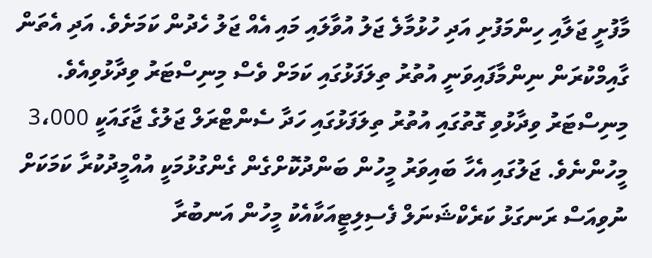މާފުށީ ޖަލާއި ހިންމަފުށި އަދި ހުޅުމާލެ ޖަލު އުވާލައި މައި އެއް ޖަލު ހެދުން ކަމަށެވެ. އަދި އެތަން ގާއިމްކުރަން ނިންމާފައިވަނީ އުތުރު ތިލަފަޅުގައި ކަމަށް ވެސް މިނިސްޓަރު ވިދާޅުވިއެވެ.
މިނިސްޓަރު ވިދާޅުވި ގޮތުގައި އުތުރު ތިލަފަޅުގައި ހަދާ ސެންޓްރަލް ޖަލުގެ ޖާގައަކީ 3،000 މީހުންނެވެ. ޖަލުގައި އެހާ ބައިވަރު މީހުން ބަންދުކޮށްގެން ގެންގުޅުމަކީ އުއްމީދުކުރާ ކަމަކަށް ނުވިއަސް ރަނގަޅު ކަރެކްޝަނަލް ފެސިލިޓީއަކާއެކު މީހުން އަނބުރާ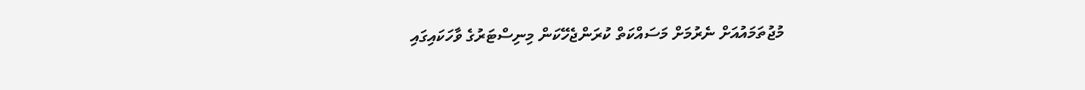މުޖުތަމައުއަށް ނެރުމަށް މަސައްކަތް ކުރަންޖެހޭކަން މިނިސްޓަރުގެ ވާހަކައިގައި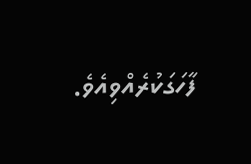ފާހަގަކުރެއްވިއެވެ.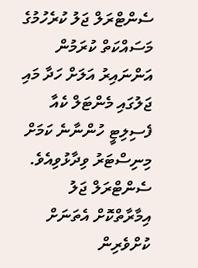ސެންޓްރަލް ޖަލު ކުރެހުމުގެ މަސައްކަތް ކުރަމުން އަންނައިރު އަލަށް ހަދާ މައި ޖަލުގައި މެންޓަލް ކެއާ ފެސިލިޓީ ހުންނާނެ ކަމަށް މިނިސްޓަރު ވިދާޅުވިއެވެ.
ސެންޓްރަލް ޖަލު އިމާރާތްކޮށް އެތަނަށް ކުށްވެރިން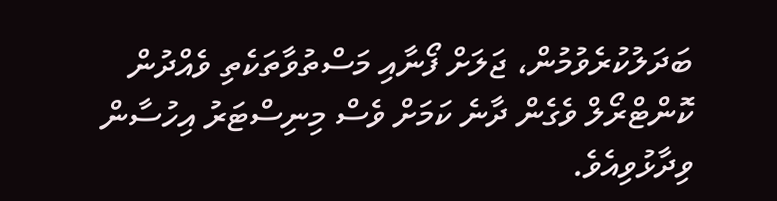ބަދަލުކުރެވުމުން، ޖަލަށް ފޯނާއި މަސްތުވާތަކެތި ވެއްދުން ކޮންޓްރޯލް ވެގެން ދާނެ ކަމަށް ވެސް މިނިސްޓަރު އިހުސާން ވިދާޅުވިއެވެ.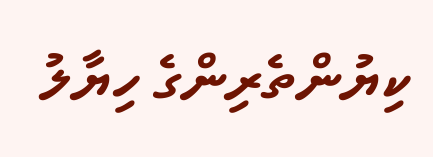ކިޔުންތެރިންގެ ހިޔާލު